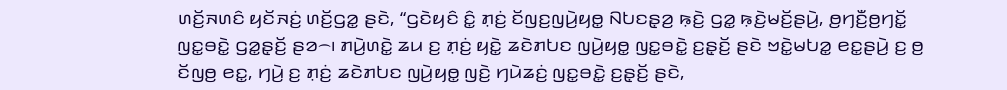ꤛꤢꤩ꤬ꤏꤛꤢꤨ ꤟꤢꤩꤏꤢꤦ꤬ ꤛꤢꤩ꤬ꤞꤤ꤭ ꤔꤢꤧ, “ꤞꤢꤧꤟꤢꤨ ꤢꤨ꤭ ꤊ꤫ꤢꤦ꤬ ꤢꤩꤜꤢ꤬ꤜꤣꤧ꤬ꤟꤥ꤭ ꤡꤝꤢꤔ꤫ꤤ꤬ ꤒ꤫ꤢꤧ꤬ ꤞꤤ꤭ ꤒ꤫ꤢꤧ꤬ꤗꤢꤩ꤬ꤔꤣꤧ꤬, ꤥ꤬ꤚꤢꤪ꤬ꤥ꤬ꤚꤢꤩ꤭ ꤜꤢ꤭ꤋꤢꤧ꤭ ꤞꤤ꤭ꤔ꤫ꤢꤩ꤬ ꤔꤤ꤮꤯ ꤊꤣꤧ꤬ꤛꤢꤧ꤭ ꤘꤣ ꤢ꤬ ꤊ꤫ꤢꤦ꤬ ꤟꤢꤧ꤭ ꤘꤢꤧꤊꤝꤢ ꤜꤣꤧ꤬ꤟꤥ꤭ ꤜꤢ꤭ꤋꤢꤧ꤭ ꤢ꤬ꤔ꤫ꤢꤩ꤬ ꤔꤢꤧ ꤠꤢꤧ꤭ꤗꤝꤤ꤭ ꤕꤢ꤭ꤔꤣꤧ꤬ ꤢ꤬ ꤥ꤬ ꤢꤩꤜꤥ꤬ ꤕꤢ꤭, ꤚꤣꤧ꤬ ꤢ꤬ ꤊ꤫ꤢꤦ꤬ ꤘꤢꤧꤊꤝꤢ ꤜꤣꤧ꤬ꤟꤥ꤭ ꤜꤢꤧ꤬ ꤚꤣꤧꤘꤢꤦ꤬ ꤜꤢ꤭ꤋꤢꤧ꤭ ꤢ꤬ꤔ꤫ꤢꤩ꤬ ꤔꤢꤧ,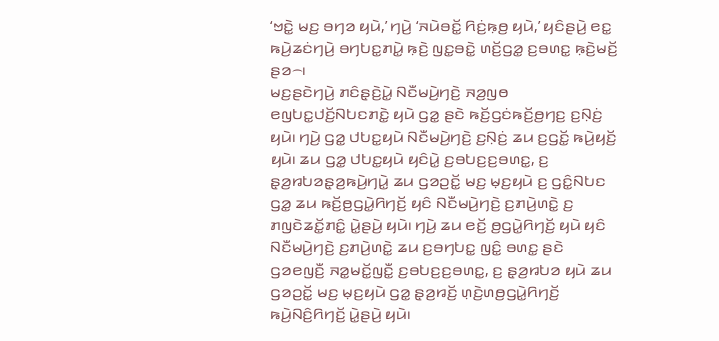‘ꤠꤢꤧ꤭ ꤗꤢ꤬ ꤋꤚꤤ ꤟꤣꤧ,’ ꤚꤣꤧ꤬ ‘ꤏꤣꤧꤋꤢꤩ꤭ ꤖꤢꤦ꤬ꤒ꤫ꤥ꤬ ꤟꤣꤧ,’ ꤟꤢꤨꤔꤣꤧ꤬ ꤕꤢ꤭ ꤒꤣꤧ꤬ꤘꤢꤦꤚꤣꤧ꤬ ꤋꤚꤝꤢ꤭ꤊꤣꤧ꤭ ꤒ꤫ꤢꤧ꤬ ꤜꤢ꤭ꤋꤢꤧ꤭ ꤛꤢꤩ꤬ꤞꤤ꤭ ꤢ꤬ꤋꤛꤢ꤭ ꤒ꤫ꤢꤧ꤬ꤗꤢꤩ꤬ ꤔꤤ꤮꤯
ꤗꤢ꤬ꤔꤢꤧꤚꤣꤧ꤬ ꤊꤢꤨꤔ꤫ꤢꤧ꤬ꤣꤧ꤭ ꤡꤢꤪꤗꤣꤧ꤬ꤚꤢꤧ꤬ ꤏꤤ꤬ꤜꤥ ꤕꤜꤝꤢ꤭ꤓꤢꤩ꤬ꤡꤝꤢꤊꤢꤧ꤭ ꤟꤣꤧ ꤞꤤ꤭ ꤔꤢꤧ ꤒꤢꤩ꤬ꤞꤢꤦꤒꤢꤩ꤬ꤥ꤬ꤚꤢ꤬ ꤢ꤬ꤡ꤫ꤢꤦ꤬ ꤟꤣꤧ꤯ ꤚꤣꤧ꤬ ꤞꤤ꤭ ꤓꤝꤢ꤭ꤟꤣꤧ ꤡꤢꤪꤗꤣꤧ꤬ꤚꤢꤧ꤬ ꤢ꤬ꤡ꤫ꤢꤦ꤬ ꤘꤣ ꤢ꤬ꤞꤢꤩ꤭ ꤒꤣꤧ꤬ꤟꤢꤩ꤬ ꤟꤣꤧ꤯ ꤘꤣ ꤞꤤ꤭ ꤓꤝꤢ꤭ꤟꤣꤧ ꤟꤢꤨꤣꤧ꤭ ꤢ꤬ꤋꤝꤢ꤬ꤢ꤬ꤋꤛꤢ꤭, ꤢ꤬ ꤔ꤫ꤤ꤬ꤙꤝꤤꤔ꤫ꤤ꤬ꤒꤣꤧ꤬ꤚꤣꤧ꤭ ꤘꤣ ꤞꤤꤑꤢꤩ꤭ ꤗꤢ꤬ ꤗ꤫ꤢ꤬ꤟꤣꤧ ꤢ꤬ ꤞꤢꤨ꤭ꤡꤝꤢ ꤞꤤ꤭ ꤘꤣ ꤒꤢꤩ꤬ꤥ꤬ꤞꤣꤧ꤭ꤖꤚꤢꤩ꤬ ꤟꤢꤨ ꤡꤢꤪꤗꤣꤧ꤬ꤚꤢꤧ꤬ ꤢ꤬ꤊꤣꤧ꤬ꤛꤢꤧ꤭ ꤢ꤬ ꤊꤜꤢꤧꤘꤢꤩ꤭ꤊꤢꤨ꤭ ꤣꤧ꤭ꤔꤣꤧ꤬ ꤟꤣꤧ꤯ ꤚꤣꤧ꤬ ꤘꤣ ꤕꤢꤩ꤬ ꤥ꤬ꤞꤣꤧ꤭ꤖꤚꤢꤩ꤬ ꤟꤣꤧ ꤟꤢꤨ ꤡꤢꤪꤗꤣꤧ꤬ꤚꤢꤧ꤬ ꤢ꤬ꤊꤣꤧ꤬ꤛꤢꤧ꤭ ꤘꤣ ꤢ꤬ꤋꤚꤝꤢ꤭ ꤜꤢꤨ꤭ ꤋꤛꤢ꤭ ꤔꤢꤧ ꤞꤤꤕꤜꤢꤪ꤬ ꤏꤤ꤭ꤗꤢꤩ꤭ꤜꤢꤪ꤭ ꤢ꤬ꤋꤝꤢ꤬ꤢ꤬ꤋꤛꤢ꤭, ꤢ꤬ ꤔ꤫ꤤ꤬ꤙꤝꤤ ꤟꤣꤧ ꤘꤣ ꤞꤤꤑꤢꤩ꤭ ꤗꤢ꤬ ꤗ꤫ꤢ꤬ꤟꤣꤧ ꤞꤤ꤭ ꤔ꤫ꤤ꤬ꤙꤢꤩ꤬ ꤛ꤫ꤢꤧ꤬ꤛꤥ꤬ꤞꤣꤧ꤭ꤖꤚꤢꤩ꤬ ꤒꤣꤧ꤬ꤡꤢꤨ꤬ꤖꤚꤢꤩ꤬ ꤣꤧ꤭ꤔꤣꤧ꤬ ꤟꤣꤧ꤯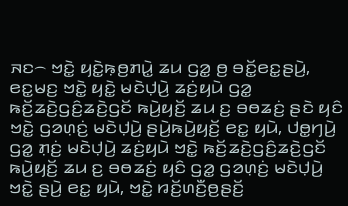ꤏꤢ꤮ ꤠꤢꤧ꤭ ꤟꤢꤧ꤭ꤒ꤫ꤥ꤬ꤊꤣꤧ꤭ ꤘꤣ ꤞꤤ꤭ ꤥ꤬ ꤋꤢꤩ꤭ꤕꤢ꤭ꤔꤣꤧ꤬, ꤕꤢ꤭ꤗꤢ꤬ ꤠꤢꤧ꤭ ꤟꤢꤧ꤭ ꤗꤢꤧꤓ꤫ꤣꤧ꤬ ꤘꤢꤦ꤬ꤟꤣꤧ ꤞꤤ꤭ ꤒꤢꤩ꤬ꤘꤢꤧ꤬ꤞꤢꤨ꤬ꤘꤢꤧ꤬ꤞꤢꤩ ꤒꤣꤧ꤬ꤟꤢꤩ꤬ ꤘꤣ ꤢ꤬ ꤋꤥꤘꤢꤦ꤬ ꤔꤢꤧ ꤟꤢꤨ ꤠꤢꤧ꤭ ꤞꤤꤛ꤫ꤢꤦ꤬ ꤗꤢꤧꤓ꤫ꤣꤧ꤬ ꤔꤣꤧ꤬ꤒꤣꤧ꤬ꤟꤢꤩ꤬ ꤕꤢ꤭ ꤟꤣꤧ, ꤓꤥ꤭ꤚꤣꤧ꤬ ꤞꤤ꤭ ꤊ꤫ꤢꤦ꤬ ꤗꤢꤧꤓ꤫ꤣꤧ꤬ ꤘꤢꤦ꤬ꤟꤣꤧ ꤠꤢꤧ꤭ ꤒꤢꤩ꤬ꤘꤢꤧ꤬ꤞꤢꤨ꤬ꤘꤢꤧ꤬ꤞꤢꤩ ꤒꤣꤧ꤬ꤟꤢꤩ꤬ ꤘꤣ ꤢ꤬ ꤋꤥꤘꤢꤦ꤬ ꤟꤢꤨ ꤞꤤ꤭ ꤞꤤꤛ꤫ꤢꤦ꤬ ꤗꤢꤧꤓ꤫ꤣꤧ꤬ ꤠꤢꤧ꤭ ꤔꤣꤧ꤬ ꤕꤢ꤭ ꤟꤣꤧ, ꤠꤢꤧ꤭ ꤙꤢꤩ꤬ꤛꤢꤪ꤬ꤥ꤬ꤔꤢꤩ꤬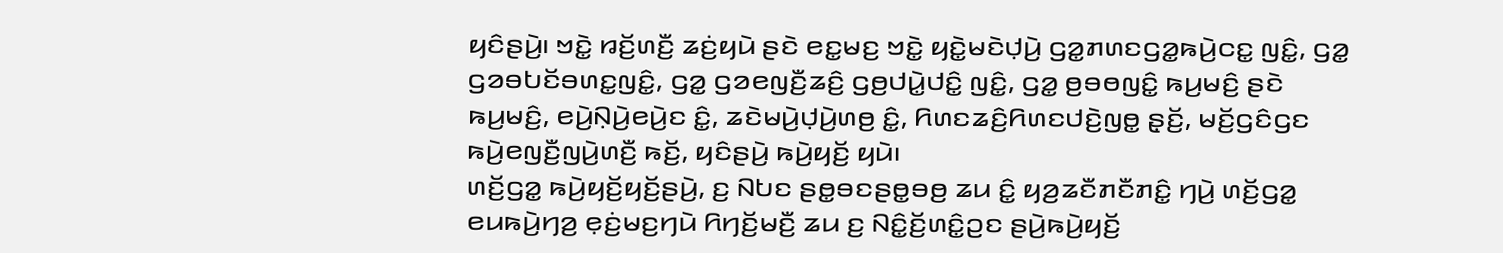ꤟꤢꤨꤔꤣꤧ꤬꤯ ꤠꤢꤧ꤭ ꤙꤢꤩ꤬ꤛꤢꤪ꤬ ꤘꤢꤦ꤬ꤟꤣꤧ ꤔꤢꤧ ꤕꤢ꤭ꤗꤢ꤬ ꤠꤢꤧ꤭ ꤟꤢꤧ꤭ꤗꤢꤧꤓ꤫ꤣꤧ꤬ ꤞꤤ꤭ꤊꤛꤢꤞꤤ꤭ꤒꤣꤧ꤬ꤍꤢ꤭ ꤜꤢꤨ꤭, ꤞꤤ꤭ ꤞꤤꤋꤝꤢꤩꤋꤛꤢ꤭ꤜꤢꤨ꤭, ꤞꤤ꤭ ꤞꤤꤕꤜꤢꤪ꤬ꤘꤢꤨ꤬ ꤞꤥ꤬ꤓꤣꤧ꤭ꤓꤢꤨ꤭ ꤜꤢꤨ꤭, ꤞꤤ꤭ ꤥ꤬ꤋꤥꤜꤢꤨ꤭ ꤒꤣ꤬ꤗꤢꤨ꤬ ꤔꤢꤧ ꤒꤣ꤬ꤗꤢꤨ꤬, ꤕꤣꤧ꤬ꤡ꤫ꤣꤧ꤬ꤕꤣꤧ꤬ꤢ ꤢꤨ꤭, ꤘꤢꤧꤗꤣꤧ꤬ꤓ꤫ꤣꤧ꤬ꤛꤥ꤬ ꤢꤨ꤭, ꤖꤛꤢꤘꤢꤨ꤬ꤖꤛꤢꤓꤢꤧ꤬ꤜꤥ꤭ ꤔ꤫ꤢꤩ꤬, ꤗꤢꤩ꤬ꤞꤢꤨꤞꤢ ꤒꤣꤧ꤬ꤕꤜꤢꤪ꤬ꤜꤣꤧ꤬ꤛꤢꤪ꤬ ꤒꤢꤩ꤬, ꤟꤢꤨꤔꤣꤧ꤬ ꤒꤣꤧ꤬ꤟꤢꤩ꤬ ꤟꤣꤧ꤯
ꤛꤢꤩ꤬ꤞꤤ꤭ ꤒꤣꤧ꤬ꤟꤢꤩ꤬ꤟꤢꤩ꤬ꤔꤣꤧ꤬, ꤢ꤬ ꤡꤝꤢ ꤔꤥ꤭ꤋꤢꤔꤥ꤭ꤋꤥ꤬ ꤘꤣ ꤢꤨ꤭ ꤟꤤ꤬ꤘꤢꤪꤊꤢꤪꤊꤢꤨ꤭ ꤚꤣꤧ꤬ ꤛꤢꤩ꤬ꤞꤤ꤭ ꤕꤣꤒꤣꤧ꤬ꤚꤤ꤬ ꤕ꤫ꤢꤦ꤬ꤗꤢ꤬ꤚꤣꤧ ꤖꤚꤢꤩ꤬ꤗꤢꤪ꤬ ꤘꤣ ꤢ꤬ ꤡꤢꤨ꤭ꤢꤩ꤬ꤛꤢꤨ꤭ꤑꤢ ꤔꤣꤧ꤬ꤒꤣꤧ꤬ꤟꤢꤩ꤬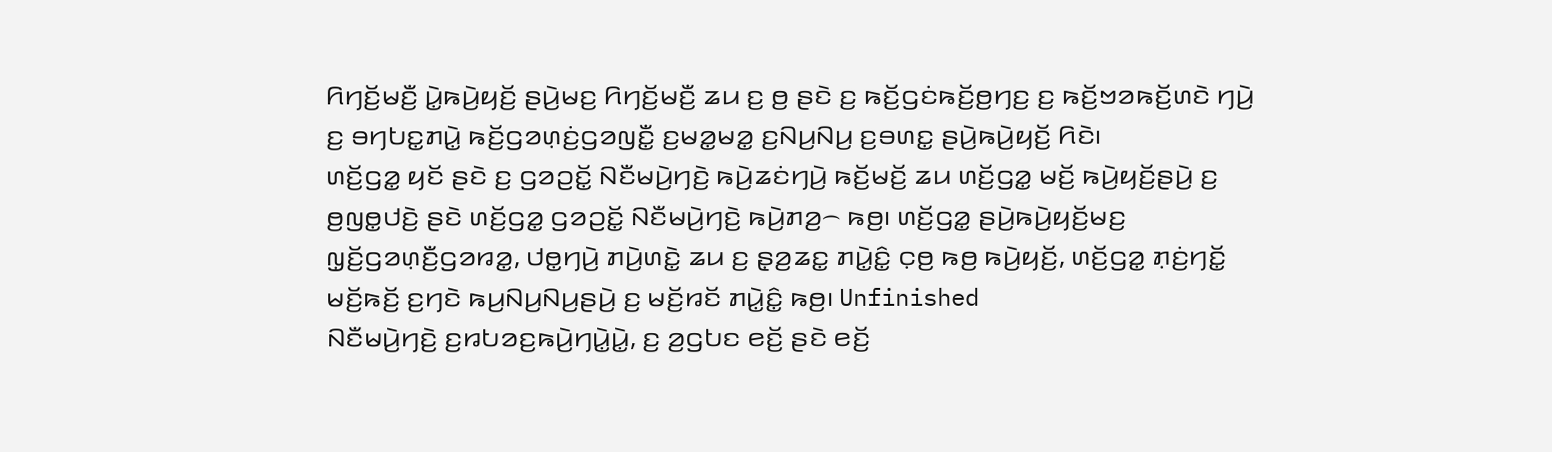ꤖꤚꤢꤩ꤬ꤗꤢꤪ꤬ ꤣꤧ꤭ꤒꤣꤧ꤬ꤟꤢꤩ꤬ ꤔꤣꤧ꤬ꤗꤢ꤬ ꤖꤚꤢꤩ꤬ꤗꤢꤪ꤬ ꤘꤣ ꤢ꤬ ꤥ꤬ ꤔꤢꤧ ꤢ꤬ ꤒꤢꤩ꤬ꤞꤢꤦꤒꤢꤩ꤬ꤥ꤬ꤚꤢ꤬ ꤢ꤬ ꤒꤢꤩ꤬ꤠꤤꤒꤢꤩ꤬ꤛꤢꤧ ꤚꤣꤧ꤬ ꤢ꤬ ꤋꤚꤝꤢ꤭ꤊꤣꤧ꤭ ꤒꤢꤩ꤬ꤞꤤꤛ꤫ꤢꤦ꤬ꤞꤤꤜꤢꤪ꤭ ꤢ꤬ꤗꤤ꤭ꤗꤤ꤭ ꤢ꤬ꤡꤣ꤬ꤡꤣ꤬ ꤢ꤬ꤋꤛꤢ꤭ ꤔꤣꤧ꤬ꤒꤣꤧ꤬ꤟꤢꤩ꤬ ꤖꤢꤧ꤯
ꤛꤢꤩ꤬ꤞꤤ꤭ ꤟꤢꤩ ꤔꤢꤧ ꤢ꤬ ꤞꤤꤑꤢꤩ꤭ ꤡꤢꤪꤗꤣꤧ꤬ꤚꤢꤧ꤬ ꤒꤣꤧ꤬ꤘꤢꤦꤚꤣꤧ꤬ ꤒꤢꤩ꤬ꤗꤢꤩ꤬ ꤘꤣ ꤛꤢꤩ꤬ꤞꤤ꤭ ꤗꤢꤩ꤬ ꤒꤣꤧ꤬ꤟꤢꤩ꤬ꤔꤣꤧ꤬ ꤢ꤬ ꤥ꤬ꤜꤥ꤭ꤓꤢꤧ꤬ ꤔꤢꤧ ꤛꤢꤩ꤬ꤞꤤ꤭ ꤞꤤꤑꤢꤩ꤭ ꤡꤢꤪꤗꤣꤧ꤬ꤚꤢꤧ꤬ ꤒꤣꤧ꤬ꤊꤤ꤬꤮ ꤒꤥ꤬꤯ ꤛꤢꤩ꤬ꤞꤤ꤭ ꤔꤣꤧ꤬ꤒꤣꤧ꤬ꤟꤢꤩ꤬ꤗꤢ꤬ ꤜ꤫ꤢꤩ꤬ꤞꤤꤛ꤫ꤢꤪ꤬ꤞꤤꤙꤤ꤭, ꤓꤥ꤭ꤚꤣꤧ꤬ ꤊꤣꤧ꤬ꤛꤢꤧ꤭ ꤘꤣ ꤢ꤬ ꤔ꤫ꤤ꤬ꤘꤢ꤭ ꤊꤣꤧ꤭ꤢꤨ꤭ ꤍ꤫ꤥ꤬ ꤒꤥ꤬ ꤒꤣꤧ꤬ꤟꤢꤩ꤬, ꤛꤢꤩ꤬ꤞꤤ꤭ ꤊ꤫ꤢꤦ꤬ꤚꤢꤩ꤭ ꤗꤢꤩ꤬ꤒꤢꤩ꤬ ꤢ꤬ꤚꤢꤧ ꤒꤣ꤬ꤡꤣ꤬ꤡꤣ꤬ꤔꤣꤧ꤬ ꤢ꤬ ꤗꤢꤩ꤬ꤙꤢꤩ ꤊꤣꤧ꤭ꤢꤨ꤭ ꤒꤥ꤬꤯ Unfinished
ꤡꤢꤪꤗꤣꤧ꤬ꤚꤢꤧ꤬ ꤢ꤬ꤙꤝꤤꤢ꤬ꤒꤣꤧ꤬ꤚꤣꤧ꤭ꤣꤧ꤭, ꤢ꤬ ꤤ꤬ꤞꤝꤢ ꤕꤢꤩ꤬ ꤔꤢꤧ ꤕꤢꤩ꤬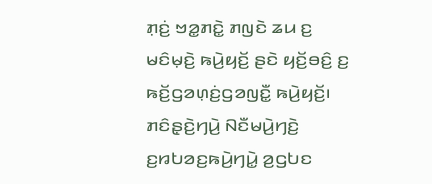ꤊ꤫ꤢꤦ꤬ ꤠꤤ꤭ꤊꤢꤧ꤭ ꤊꤜꤢꤧ ꤘꤣ ꤢ꤬ ꤗꤢꤨꤗ꤫ꤢꤧ꤬ ꤒꤣꤧ꤬ꤟꤢꤩ꤬ ꤔꤢꤧ ꤟꤢꤩ꤬ꤋꤢꤨ꤬ ꤢ꤬ ꤒꤢꤩ꤬ꤞꤤꤛ꤫ꤢꤦ꤬ꤞꤤꤜꤢꤪ꤭ ꤒꤣꤧ꤬ꤟꤢꤩ꤬꤯ ꤊꤢꤨꤔ꤫ꤢꤧ꤬ꤚꤣꤧ꤬ ꤡꤢꤪꤗꤣꤧ꤬ꤚꤢꤧ꤬ ꤢ꤬ꤙꤝꤤꤢ꤬ꤒꤣꤧ꤬ꤚꤣꤧ꤭ ꤤ꤬ꤞꤝꤢ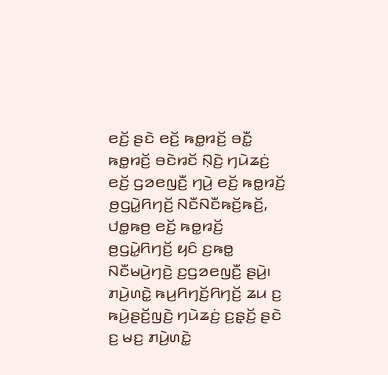ꤕꤢꤩ꤬ ꤔꤢꤧ ꤕꤢꤩ꤬ ꤒꤥ꤭ꤙꤢꤩ꤬ ꤋꤢꤪ꤭ ꤒꤥ꤭ꤙꤢꤩ꤬ ꤋꤢꤧꤙꤢꤩ ꤡ꤫ꤢꤧ꤬ ꤚꤣꤧꤘꤢꤦ꤬ ꤕꤢꤩ꤬ ꤞꤤꤕꤜꤢꤪ꤬ ꤚꤣꤧ꤬ ꤕꤢꤩ꤬ ꤒꤥ꤭ꤙꤢꤩ꤬ ꤥ꤬ꤞꤣꤧ꤭ꤖꤚꤢꤩ꤬ ꤡꤢꤪꤡꤢꤪꤒꤢꤩ꤬ꤒꤢꤩ꤬, ꤓꤥ꤭ꤒꤥ꤬ ꤕꤢꤩ꤬ ꤒꤥ꤭ꤙꤢꤩ꤬ ꤥ꤬ꤞꤣꤧ꤭ꤖꤚꤢꤩ꤬ ꤟꤢꤨ ꤢ꤬ꤒꤥ꤭ ꤡꤢꤪꤗꤣꤧ꤬ꤚꤢꤧ꤬ ꤢ꤬ꤞꤤꤕꤜꤢꤪ꤬ ꤔꤣꤧ꤬꤯
ꤊꤣꤧ꤬ꤛꤢꤧ꤭ ꤒꤣ꤬ꤖꤚꤢꤩ꤬ꤖꤚꤢꤩ꤬ ꤘꤣ ꤢ꤬ ꤒꤣꤧ꤬ꤔꤢꤩ꤬ꤜꤢꤧ꤬ ꤚꤣꤧꤘꤢꤦ꤬ ꤢ꤬ꤔ꤫ꤢꤩ꤬ ꤔꤢꤧ ꤢ꤬ ꤗꤢ꤬ ꤊꤣꤧ꤬ꤛꤢꤧ꤭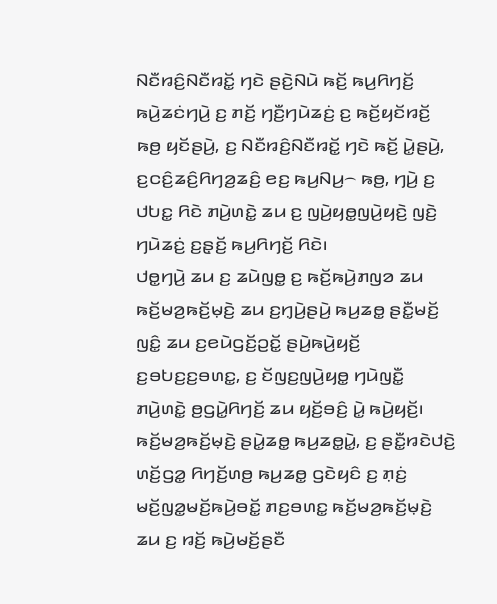ꤡꤢꤪꤙꤢꤨ꤬ꤡꤢꤪꤙꤢꤩ꤭ ꤚꤢꤧ ꤔꤢꤧ꤬ꤡꤣꤧ ꤒꤢꤩ꤬ ꤒꤣ꤬ꤖꤚꤢꤩ꤬ ꤒꤣꤧ꤬ꤘꤢꤦꤚꤣꤧ꤬ ꤢ꤬ ꤊꤢꤩ꤬ ꤚꤢꤪ꤬ꤚꤣꤧꤘꤢꤦ꤬ ꤢ꤬ ꤒꤢꤩ꤬ꤟꤢꤩꤙꤢꤩ꤬ ꤒꤥ꤬ ꤟꤢꤩꤔꤣꤧ꤬, ꤢ꤬ ꤡꤢꤪꤙꤢꤨ꤬ꤡꤢꤪꤙꤢꤩ꤭ ꤚꤢꤧ ꤒꤢꤩ꤬ ꤣꤧ꤭ꤔꤣꤧ꤬, ꤢ꤬ꤍꤢꤨ꤬ꤘꤢꤨ꤬ꤖꤚꤤ꤬ꤘꤢꤨ꤬ ꤕꤢ꤬ ꤒꤣ꤬ꤡꤣ꤬꤮ ꤒꤥ꤬, ꤚꤣꤧ꤬ ꤢ꤬ ꤓꤝꤢ꤭ ꤖꤢꤧ ꤊꤣꤧ꤬ꤛꤢꤧ꤭ ꤘꤣ ꤢ꤬ ꤜꤣꤧ꤬ꤟꤥ꤭ꤜꤣꤧ꤬ꤟꤢꤧ꤬ ꤜꤢꤧ꤬ ꤚꤣꤧꤘꤢꤦ꤬ ꤢ꤬ꤔ꤫ꤢꤩ꤬ ꤒꤣ꤬ꤖꤚꤢꤩ꤬ ꤖꤢꤧ꤯
ꤓꤥ꤭ꤚꤣꤧ꤬ ꤘꤣ ꤢ꤬ ꤘꤣꤧꤜꤥ꤭ ꤢ꤬ ꤒꤢꤩ꤬ꤒꤣꤧ꤬ꤊꤜꤤ ꤘꤣ ꤒꤢꤩ꤬ꤗꤤ꤬ꤒꤢꤩ꤬ꤗ꤫ꤢꤧ꤬ ꤘꤣ ꤢ꤬ꤚ꤫ꤣꤧ꤬ꤔꤣꤧ꤬ ꤒꤣ꤬ꤘꤥ꤭ ꤔꤢꤪ꤭ꤗꤢꤩ꤬ ꤜꤢꤨ꤭ ꤘꤣ ꤢ꤬ꤕꤣꤧꤞꤢꤩ꤬ꤑꤢꤩ꤭ ꤔꤣꤧ꤬ꤒꤣꤧ꤬ꤟꤢꤩ꤬ ꤢ꤬ꤋꤝꤢ꤬ꤢ꤬ꤋꤛꤢ꤭, ꤢ꤬ ꤢꤩꤜꤢ꤬ꤜꤣꤧ꤬ꤟꤥ꤭ ꤚꤣꤧꤜꤢꤪ꤭ ꤊꤣꤧ꤬ꤛꤢꤧ꤭ ꤥ꤬ꤞꤣꤧ꤭ꤖꤚꤢꤩ꤬ ꤘꤣ ꤟꤢꤩ꤬ꤋꤢꤨ꤬ ꤣꤧ꤭ ꤒꤣꤧ꤬ꤟꤢꤩ꤬꤯ ꤒꤢꤩ꤬ꤗꤤ꤬ꤒꤢꤩ꤬ꤗ꤫ꤢꤧ꤬ ꤔꤣꤧ꤭ꤘꤥ꤭ ꤒꤣ꤬ꤘꤥ꤭ꤣꤧ꤭, ꤢ꤬ ꤔꤢꤪ꤭ꤙꤢꤧꤓꤢꤧ꤬ ꤛꤢꤩ꤬ꤞꤤ꤭ ꤖꤚꤢꤩ꤬ꤛꤥ꤬ ꤒꤣ꤬ꤘꤥ꤭ ꤞꤢꤧꤟꤢꤨ ꤢ꤬ ꤊ꤫ꤢꤦ꤬ ꤗꤢꤩ꤬ꤜꤤ꤭ꤗꤢꤩ꤬ꤒꤣꤧ꤬ꤋꤢꤩ꤭ ꤊꤢ꤬ꤋꤛꤢ꤭ ꤒꤢꤩ꤬ꤗꤤ꤬ꤒꤢꤩ꤬ꤗ꤫ꤢꤧ꤬ ꤘꤣ ꤢ꤬ ꤙꤢꤩ꤬ ꤒꤣꤧ꤬ꤗꤢꤩ꤬ꤔꤢꤪ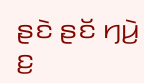ꤔꤢꤧ ꤔꤢꤩ ꤚꤣꤧ꤬ ꤢ꤬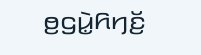ꤥ꤬ꤞꤣꤧ꤭ꤖꤚꤢꤩ꤬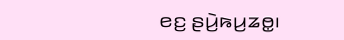ꤕꤢ꤬ ꤔꤣꤧ꤬ꤒꤣ꤬ꤘꤥ꤭꤯